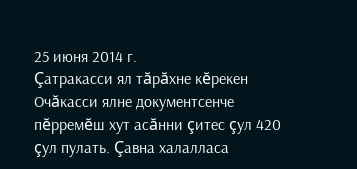25 июня 2014 г.
Çатракасси ял тăрăхне кĕрекен Очăкасси ялне документсенче пĕрремĕш хут асăнни çитес çул 420 çул пулать. Çавна халалласа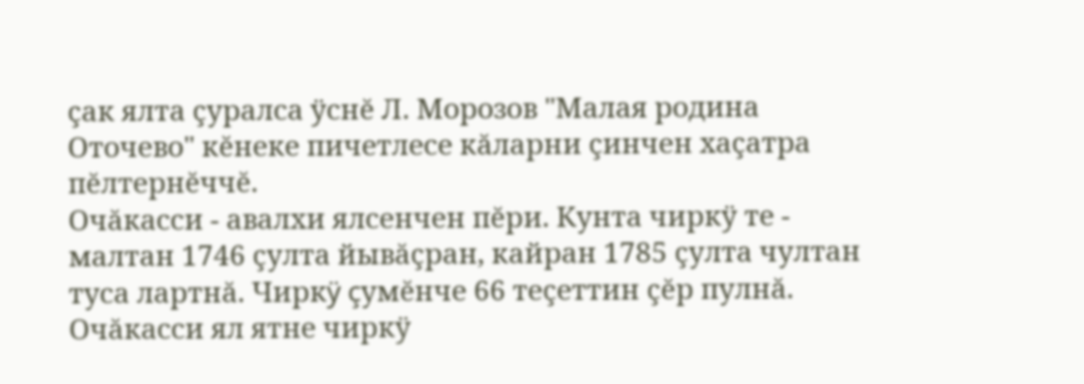çак ялта çуралса ÿснĕ Л. Морозов "Малая родина Оточево" кĕнеке пичетлесе кăларни çинчен хаçатра пĕлтернĕччĕ.
Очăкасси - авалхи ялсенчен пĕри. Кунта чиркÿ те - малтан 1746 çулта йывăçран, кайран 1785 çулта чултан туса лартнă. Чиркÿ çумĕнче 66 теçеттин çĕр пулнă. Очăкасси ял ятне чиркÿ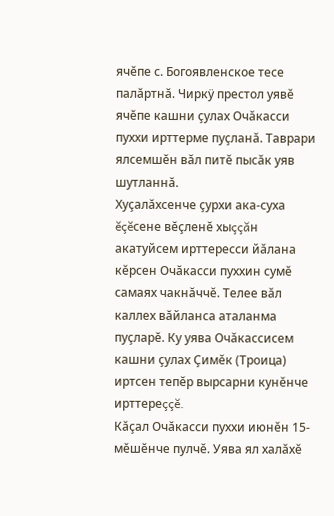ячĕпе с. Богоявленское тесе палăртнă. Чиркÿ престол уявĕ ячĕпе кашни çулах Очăкасси пуххи ирттерме пуçланă. Таврари ялсемшĕн вăл питĕ пысăк уяв шутланнă.
Хуçалăхсенче çурхи ака-суха ĕçĕсене вĕçленĕ хыççăн акатуйсем ирттересси йăлана кĕрсен Очăкасси пуххин сумĕ самаях чакнăччĕ. Телее вăл каллех вăйланса аталанма пуçларĕ. Ку уява Очăкассисем кашни çулах Çимĕк (Троица) иртсен тепĕр вырсарни кунĕнче ирттереççĕ.
Кăçал Очăкасси пуххи июнĕн 15-мĕшĕнче пулчĕ. Уява ял халăхĕ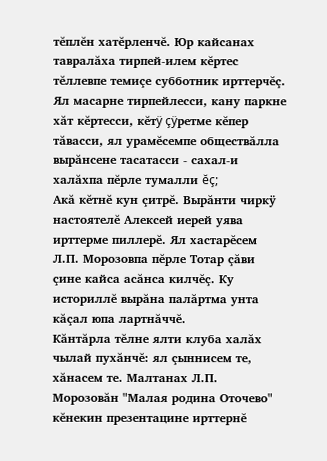тĕплĕн хатĕрленчĕ. Юр кайсанах тавралăха тирпей-илем кĕртес тĕллевпе темиçе субботник ирттерчĕç. Ял масарне тирпейлесси, кану паркне хăт кĕртесси, кĕтÿ çÿретме кĕпер тăвасси, ял урамĕсемпе обществăлла вырăнсене тасатасси - сахал-и халăхпа пĕрле тумалли ĕç;
Акă кĕтнĕ кун çитрĕ. Вырăнти чиркÿ настоятелĕ Алексей иерей уява ирттерме пиллерĕ. Ял хастарĕсем Л.П. Морозовпа пĕрле Тотар çăви çине кайса асăнса килчĕç. Ку историллĕ вырăна палăртма унта кăçал юпа лартнăччĕ.
Кăнтăрла тĕлне ялти клуба халăх чылай пухăнчĕ: ял çыннисем те, хăнасем те. Малтанах Л.П. Морозовăн "Малая родина Оточево" кĕнекин презентацине ирттернĕ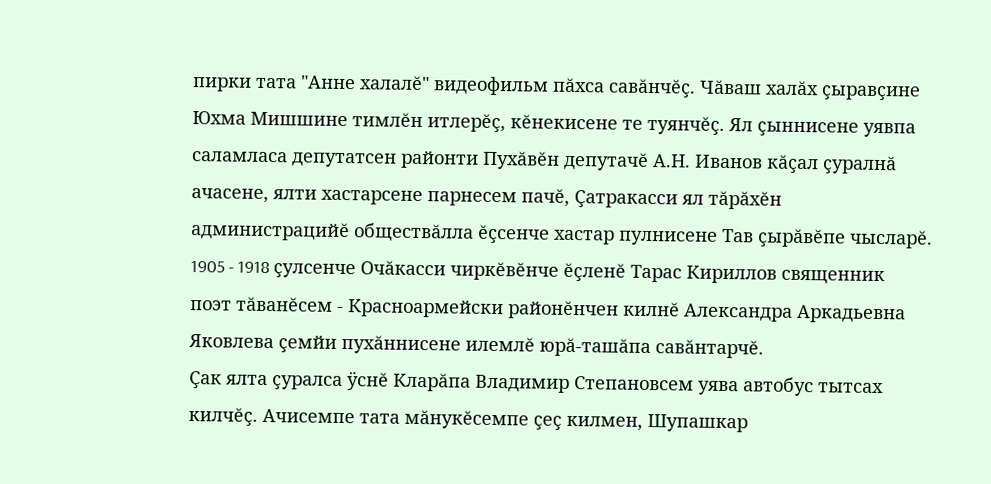пирки тата "Анне халалĕ" видеофильм пăхса савăнчĕç. Чăваш халăх çыравçине Юхма Мишшине тимлĕн итлерĕç, кĕнекисене те туянчĕç. Ял çыннисене уявпа саламласа депутатсен районти Пухăвĕн депутачĕ А.Н. Иванов кăçал çуралнă ачасене, ялти хастарсене парнесем пачĕ, Çатракасси ял тăрăхĕн администрацийĕ обществăлла ĕçсенче хастар пулнисене Тав çырăвĕпе чысларĕ. 1905 - 1918 çулсенче Очăкасси чиркĕвĕнче ĕçленĕ Тарас Кириллов священник поэт тăванĕсем - Красноармейски районĕнчен килнĕ Александра Аркадьевна Яковлева çемйи пухăннисене илемлĕ юрă-ташăпа савăнтарчĕ.
Çак ялта çуралса ÿснĕ Кларăпа Владимир Степановсем уява автобус тытсах килчĕç. Ачисемпе тата мăнукĕсемпе çеç килмен, Шупашкар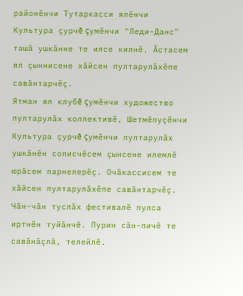районĕнчи Тутаркасси ялĕнчи Культура çурчĕ çумĕнчи "Леди-Данс" ташă ушкăнне те илсе килнĕ. Ăстасем ял çыннисене хăйсен пултарулăхĕпе савăнтарчĕç.
Ятман ял клубĕ çумĕнчи художество пултарулăх коллективĕ, Шетмĕпуçĕнчи Культура çурчĕ çумĕнчи пултарулăх ушкăнĕн солисчĕсем çынсене илемлĕ юрăсем парнелерĕç. Очăкассисем те хăйсен пултарулăхĕпе савăнтарчĕç. Чăн-чăн туслăх фестивалĕ пулса иртнĕн туйăнчĕ. Пурин сăн-пичĕ те савăнăçлă, телейлĕ.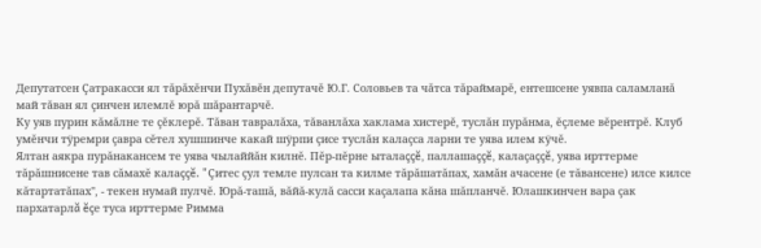Депутатсен Çатракасси ял тăрăхĕнчи Пухăвĕн депутачĕ Ю.Г. Соловьев та чăтса тăраймарĕ, ентешсене уявпа саламланă май тăван ял çинчен илемлĕ юрă шăрантарчĕ.
Ку уяв пурин кăмăлне те çĕклерĕ. Тăван тавралăха, тăванлăха хаклама хистерĕ, туслăн пурăнма, ĕçлеме вĕрентрĕ. Клуб умĕнчи тÿремри çавра сĕтел хушшинче какай шÿрпи çисе туслăн калаçса ларни те уява илем кÿчĕ.
Ялтан аякра пурăнакансем те уява чылаййăн килнĕ. Пĕр-пĕрне ыталаççĕ, паллашаççĕ, калаçаççĕ, уява ирттерме тăрăшнисене тав сăмахĕ калаççĕ. "Çитес çул темле пулсан та килме тăрăшатăпах, хамăн ачасене (е тăвансене) илсе килсе кăтартатăпах", - текен нумай пулчĕ. Юрă-ташă, вăйă-кулă сасси каçалапа кăна шăпланчĕ. Юлашкинчен вара çак пархатарлă ĕçе туса ирттерме Римма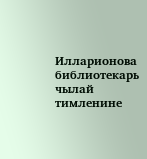Илларионова библиотекарь чылай тимленине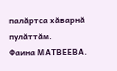палăртса хăварнă пулăттăм.
Фаина МАТВЕЕВА.